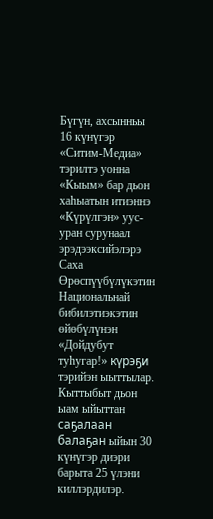Бүгүн, ахсынньы 16 күнүгэр «Ситим-Медиа» тэрилтэ уонна «Кыым» бар дьон хаһыатын итиэннэ «Күрүлгэн» уус-уран сурунаал эрэдээксийэлэрэ Саха Өрөспүүбүлүкэтин Национальнай бибилэтиэкэтин өйөбүлүнэн «Дойдубут туһугар!» күрэҕи тэрийэн ыыттылар.
Кыттыбыт дьон ыам ыйыттан саҕалаан балаҕан ыйын 30 күнүгэр диэри барыта 25 үлэни киллэрдилэр.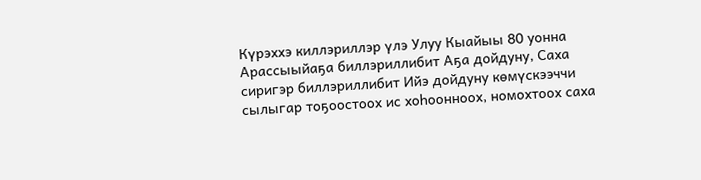Күрэххэ киллэриллэр үлэ Улуу Кыайыы 80 уонна Арассыыйаҕа биллэриллибит Аҕа дойдуну, Саха сиригэр биллэриллибит Ийэ дойдуну көмүскээччи сылыгар тоҕоостоох ис хоһоонноох, номохтоох саха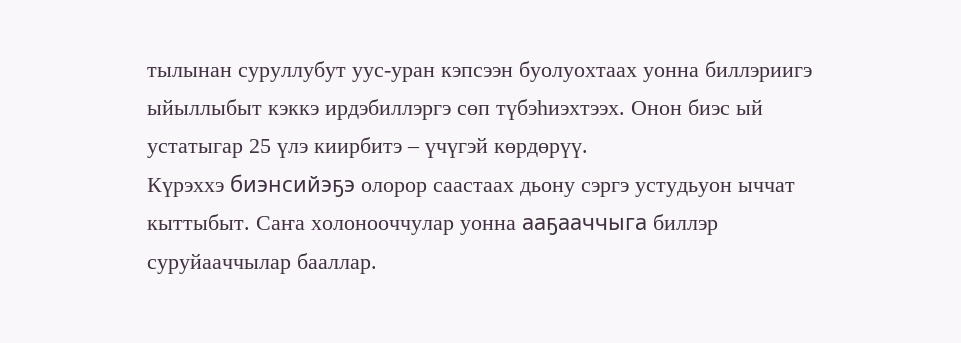тылынан суруллубут уус-уран кэпсээн буолуохтаах уонна биллэриигэ ыйыллыбыт кэккэ ирдэбиллэргэ сөп түбэһиэхтээх. Онон биэс ый устатыгар 25 үлэ киирбитэ – үчүгэй көрдөрүү.
Күрэххэ биэнсийэҕэ олорор саастаах дьону сэргэ устудьуон ыччат кыттыбыт. Саҥа холонооччулар уонна ааҕааччыга биллэр суруйааччылар бааллар.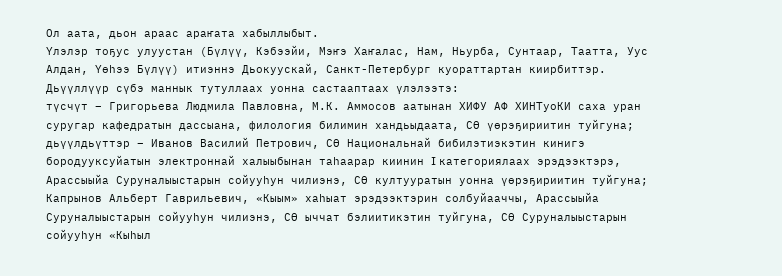Ол аата, дьон араас араҥата хабыллыбыт.
Үлэлэр тоҕус улуустан (Бүлүү, Кэбээйи, Мэҥэ Хаҥалас, Нам, Ньурба, Сунтаар, Таатта, Уус Алдан, Үөһээ Бүлүү) итиэннэ Дьокуускай, Санкт-Петербург куораттартан киирбиттэр.
Дьүүллүүр сүбэ маннык тутуллаах уонна састааптаах үлэлээтэ:
түсчүт – Григорьева Людмила Павловна, М.К. Аммосов аатынан ХИФУ АФ ХИНТуоКИ саха уран суругар кафедратын дассыана, филология билимин хандьыдаата, СӨ үөрэҕириитин туйгуна;
дьүүлдьүттэр – Иванов Василий Петрович, СӨ Национальнай бибилэтиэкэтин кинигэ бородууксуйатын электроннай халыыбынан таһаарар киинин I категориялаах эрэдээктэрэ, Арассыыйа Суруналыыстарын сойууһун чилиэнэ, СӨ култууратын уонна үөрэҕириитин туйгуна; Капрынов Альберт Гаврильевич, «Кыым» хаһыат эрэдээктэрин солбуйааччы, Арассыыйа Суруналыыстарын сойууһун чилиэнэ, СӨ ыччат бэлиитикэтин туйгуна, СӨ Суруналыыстарын сойууһун «Кыһыл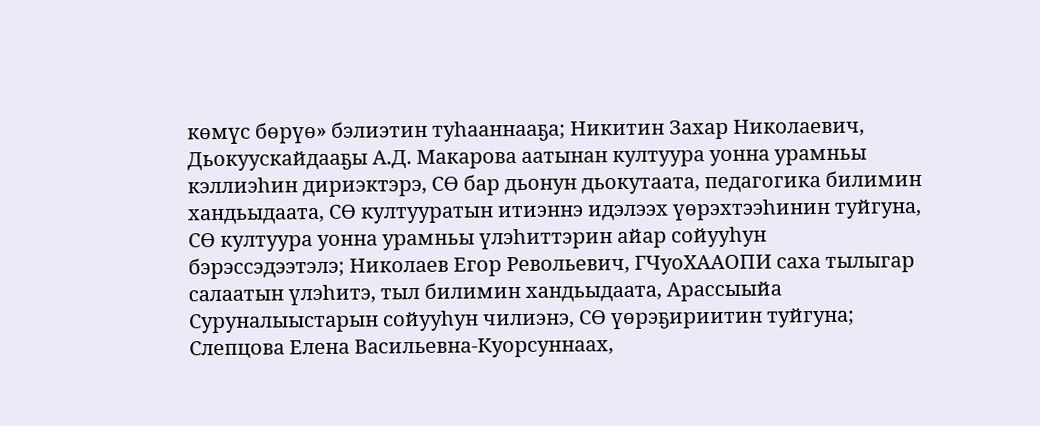көмүс бөрүө» бэлиэтин туһааннааҕа; Никитин Захар Николаевич, Дьокуускайдааҕы А.Д. Макарова аатынан култуура уонна урамньы кэллиэһин дириэктэрэ, СӨ бар дьонун дьокутаата, педагогика билимин хандьыдаата, СӨ култууратын итиэннэ идэлээх үөрэхтээһинин туйгуна, СӨ култуура уонна урамньы үлэһиттэрин айар сойууһун бэрэссэдээтэлэ; Николаев Егор Револьевич, ГЧуоХААОПИ саха тылыгар салаатын үлэһитэ, тыл билимин хандьыдаата, Арассыыйа Суруналыыстарын сойууһун чилиэнэ, СӨ үөрэҕириитин туйгуна; Слепцова Елена Васильевна-Куорсуннаах,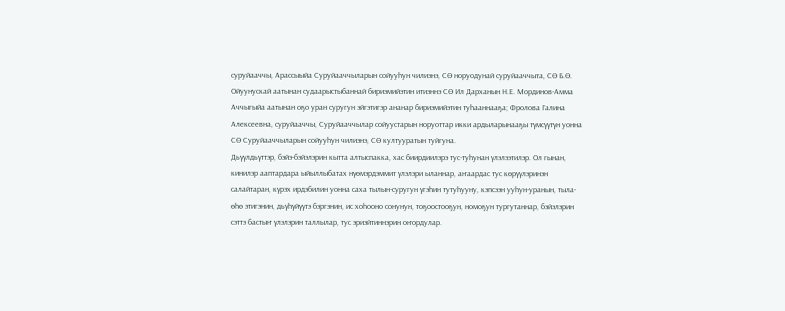суруйааччы, Арассыыйа Суруйааччыларын сойууһун чилиэнэ, СӨ норуодунай суруйааччыта, СӨ Б.Ө. Ойуунускай аатынан судаарыстыбаннай бириэмийэтин итиэннэ СӨ Ил Дарханын Н.Е. Мординов-Амма Аччыгыйа аатынан оҕо уран суругун эйгэтигэр ананар бириэмийэтин туһааннааҕа; Фролова Галина Алексеевна, суруйааччы, Суруйааччылар сойуустарын норуоттар икки ардыларынааҕы түмсүүтүн уонна СӨ Суруйааччыларын сойууһун чилиэнэ, СӨ култууратын туйгуна.
Дьүүлдьүттэр, бэйэ-бэйэлэрин кытта алтыспакка, хас биирдиилэрэ тус-туһунан үлэлээтилэр. Ол гынан, кинилэр ааптардара ыйыллыбатах нүөмэрдэммит үлэлэри ыланнар, аҥаардас тус көрүүлэринэн салайтаран, күрэх ирдэбилин уонна саха тылын-суругун үгэһин тутуһууну, кэпсээн ууһун-уранын, тыла-өһө этигэнин, дьүһүйүүтэ бэргэнин, ис хоһооно сонунун, тоҕоостооҕун, номоҕун тургутаннар, бэйэлэрин сэттэ бастыҥ үлэлэрин таллылар, тус эриэйтиннэрин оҥордулар.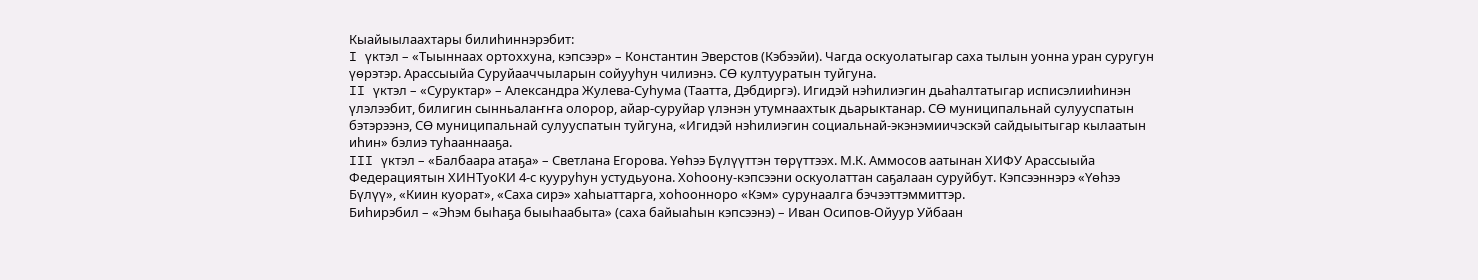Кыайыылаахтары билиһиннэрэбит:
I үктэл – «Тыыннаах ортоххуна, кэпсээр» – Константин Эверстов (Кэбээйи). Чагда оскуолатыгар саха тылын уонна уран суругун үөрэтэр. Арассыыйа Суруйааччыларын сойууһун чилиэнэ. СӨ култууратын туйгуна.
II үктэл – «Суруктар» – Александра Жулева-Суһума (Таатта, Дэбдиргэ). Игидэй нэһилиэгин дьаһалтатыгар исписэлииһинэн үлэлээбит, билигин сынньалаҥҥа олорор, айар-суруйар үлэнэн утумнаахтык дьарыктанар. СӨ муниципальнай сулууспатын бэтэрээнэ, СӨ муниципальнай сулууспатын туйгуна, «Игидэй нэһилиэгин социальнай-экэнэмиичэскэй сайдыытыгар кылаатын иһин» бэлиэ туһааннааҕа.
III үктэл – «Балбаара атаҕа» – Светлана Егорова. Үөһээ Бүлүүттэн төрүттээх. М.К. Аммосов аатынан ХИФУ Арассыыйа Федерациятын ХИНТуоКИ 4-с кууруһун устудьуона. Хоһоону-кэпсээни оскуолаттан саҕалаан суруйбут. Кэпсээннэрэ «Үөһээ Бүлүү», «Киин куорат», «Саха сирэ» хаһыаттарга, хоһоонноро «Кэм» сурунаалга бэчээттэммиттэр.
Биһирэбил – «Эһэм быһаҕа быыһаабыта» (саха байыаһын кэпсээнэ) – Иван Осипов-Ойуур Уйбаан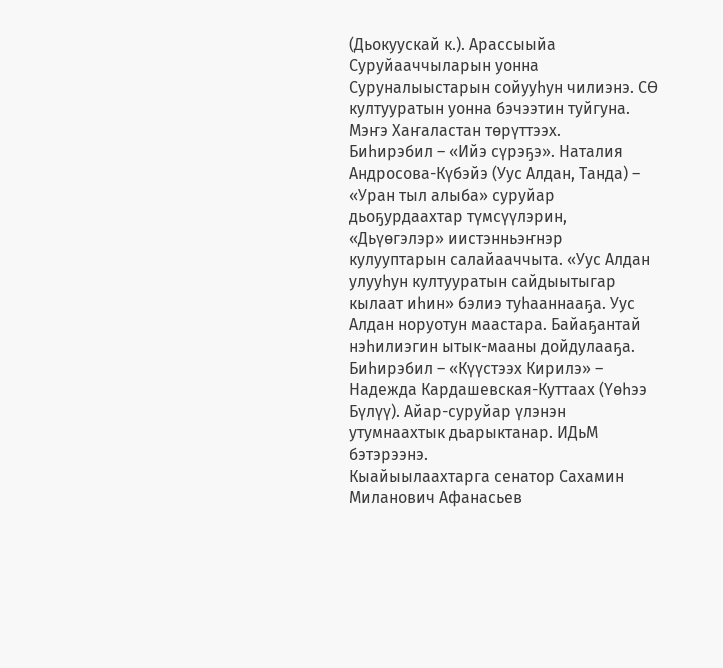(Дьокуускай к.). Арассыыйа Суруйааччыларын уонна Суруналыыстарын сойууһун чилиэнэ. СӨ култууратын уонна бэчээтин туйгуна. Мэҥэ Хаҥаластан төрүттээх.
Биһирэбил – «Ийэ сүрэҕэ». Наталия Андросова-Күбэйэ (Уус Алдан, Танда) – «Уран тыл алыба» суруйар дьоҕурдаахтар түмсүүлэрин, «Дьүөгэлэр» иистэнньэҥнэр кулууптарын салайааччыта. «Уус Алдан улууһун култууратын сайдыытыгар кылаат иһин» бэлиэ туһааннааҕа. Уус Алдан норуотун маастара. Байаҕантай нэһилиэгин ытык-мааны дойдулааҕа.
Биһирэбил – «Күүстээх Кирилэ» – Надежда Кардашевская-Куттаах (Үөһээ Бүлүү). Айар-суруйар үлэнэн утумнаахтык дьарыктанар. ИДьМ бэтэрээнэ.
Кыайыылаахтарга сенатор Сахамин Миланович Афанасьев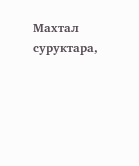Махтал суруктара,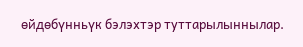өйдөбүнньүк бэлэхтэр туттарылыннылар.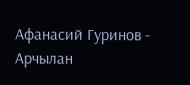Афанасий Гуринов - Арчылан